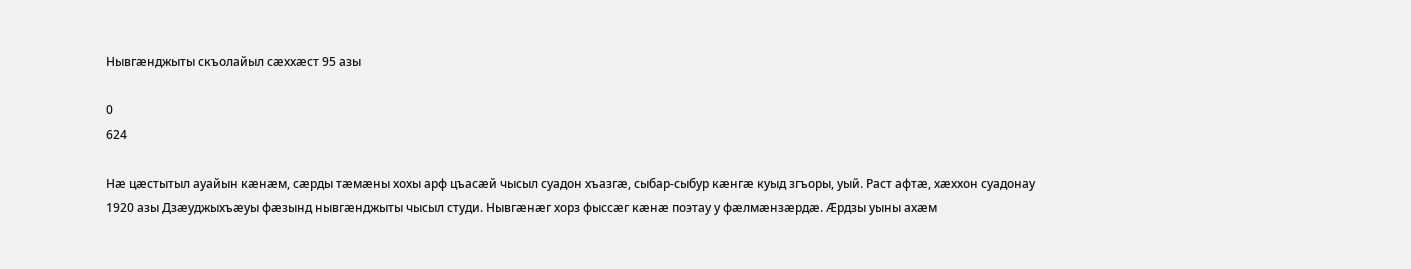Нывгæнджыты скъолайыл сæххæст 95 азы

0
624

Нæ цæстытыл ауайын кæнæм, сæрды тæмæны хохы арф цъасæй чысыл суадон хъазгæ, сыбар-сыбур кæнгæ куыд згъоры, уый. Раст афтæ, хæххон суадонау 1920 азы Дзæуджыхъæуы фæзынд нывгæнджыты чысыл студи. Нывгæнæг хорз фыссæг кæнæ поэтау у фæлмæнзæрдæ. Æрдзы уыны ахæм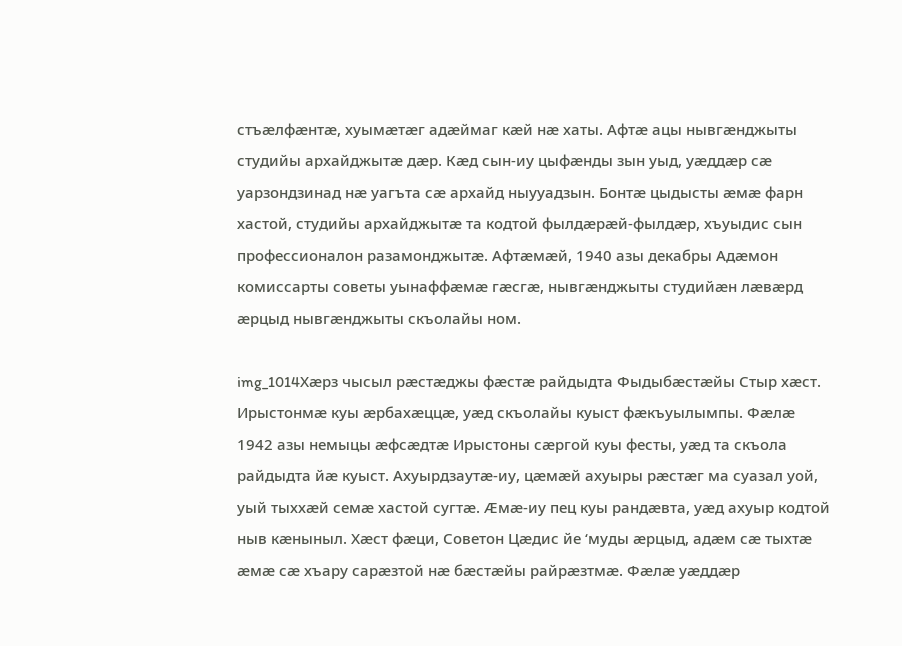стъæлфæнтæ, хуымæтæг адæймаг кæй нæ хаты. Афтæ ацы нывгæнджыты студийы архайджытæ дæр. Кæд сын-иу цыфæнды зын уыд, уæддæр сæ уарзондзинад нæ уагъта сæ архайд ныууадзын. Бонтæ цыдысты æмæ фарн хастой, студийы архайджытæ та кодтой фылдæрæй-фылдæр, хъуыдис сын профессионалон разамонджытæ. Афтæмæй, 1940 азы декабры Адæмон комиссарты советы уынаффæмæ гæсгæ, нывгæнджыты студийæн лæвæрд æрцыд нывгæнджыты скъолайы ном.

img_1014Хæрз чысыл рæстæджы фæстæ райдыдта Фыдыбæстæйы Стыр хæст. Ирыстонмæ куы æрбахæццæ, уæд скъолайы куыст фæкъуылымпы. Фæлæ 1942 азы немыцы æфсæдтæ Ирыстоны сæргой куы фесты, уæд та скъола райдыдта йæ куыст. Ахуырдзаутæ-иу, цæмæй ахуыры рæстæг ма суазал уой, уый тыххæй семæ хастой сугтæ. Æмæ-иу пец куы рандæвта, уæд ахуыр кодтой ныв кæныныл. Хæст фæци, Советон Цæдис йе ‘муды æрцыд, адæм сæ тыхтæ æмæ сæ хъару сарæзтой нæ бæстæйы райрæзтмæ. Фæлæ уæддæр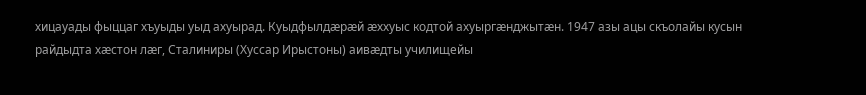хицауады фыццаг хъуыды уыд ахуырад. Куыдфылдæрæй æххуыс кодтой ахуыргæнджытæн. 1947 азы ацы скъолайы кусын райдыдта хæстон лæг, Сталиниры (Хуссар Ирыстоны) аивæдты училищейы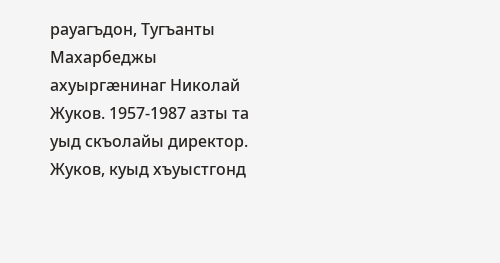рауагъдон, Тугъанты Махарбеджы ахуыргæнинаг Николай Жуков. 1957-1987 азты та уыд скъолайы директор. Жуков, куыд хъуыстгонд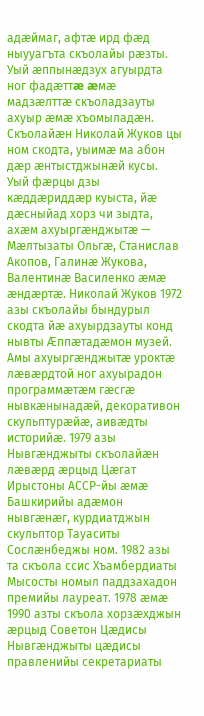адæймаг, афтæ ирд фæд ныууагъта скъолайы рæзты. Уый æппынæдзух агуырдта ног фадæттæ æмæ мадзæлттæ скъоладзауты ахуыр æмæ хъомыладæн. Скъолайæн Николай Жуков цы ном скодта, уыимæ ма абон дæр æнтыстджынæй кусы. Уый фæрцы дзы кæддæриддæр куыста, йæ дæсныйад хорз чи зыдта, ахæм ахуыргæнджытæ — Мæлтызаты Ольгæ, Станислав Акопов, Галинæ Жукова, Валентинæ Василенко æмæ æндæртæ. Николай Жуков 1972 азы скъолайы бындурыл скодта йæ ахуырдзауты конд нывты Æппæтадæмон музей. Амы ахуыргæнджытæ уроктæ лæвæрдтой ног ахуырадон программæтæм гæсгæ нывкæнынадæй, декоративон скульптурæйæ, аивæдты историйæ. 1979 азы Нывгæнджыты скъолайæн лæвæрд æрцыд Цæгат Ирыстоны АССР-йы æмæ Башкирийы адæмон нывгæнæг, курдиатджын скульптор Тауаситы Сослæнбеджы ном. 1982 азы та скъола ссис Хъамбердиаты Мысосты номыл паддзахадон премийы лауреат. 1978 æмæ 1990 азты скъола хорзæхджын æрцыд Советон Цæдисы Нывгæнджыты цæдисы правленийы секретариаты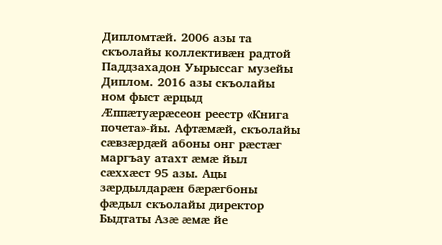Дипломтæй. 2006 азы та скъолайы коллективæн радтой Паддзахадон Уырыссаг музейы Диплом. 2016 азы скъолайы ном фыст æрцыд Æппæтуæрæсеон реестр «Книга почета»-йы. Афтæмæй, скъолайы сæвзæрдæй абоны онг рæстæг маргъау атахт æмæ йыл сæххæст 95 азы. Ацы зæрдылдарæн бæрæгбоны фæдыл скъолайы директор Быдтаты Азæ æмæ йе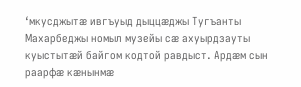‘мкусджытæ ивгъуыд дыццæджы Тугъанты Махарбеджы номыл музейы сæ ахуырдзауты куыстытæй байгом кодтой равдыст. Ардæм сын раарфæ кæнынмæ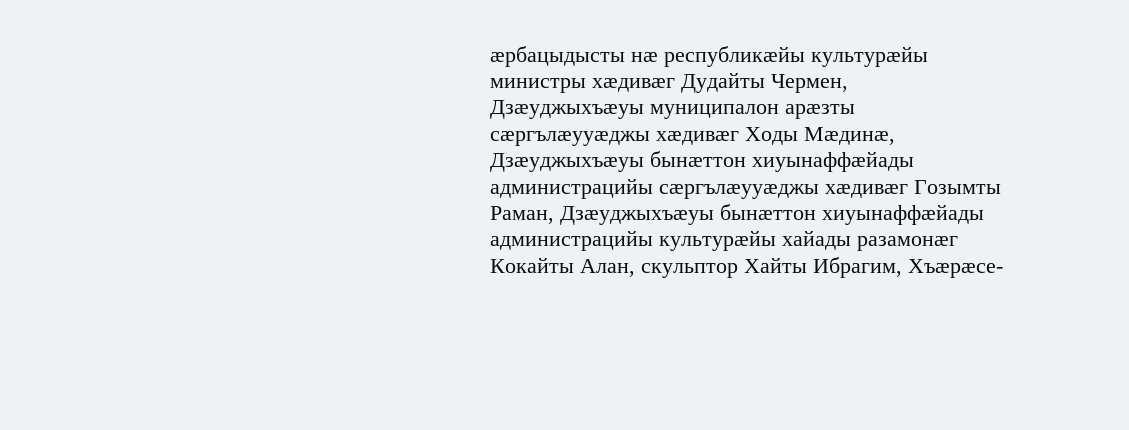æрбацыдысты нæ республикæйы культурæйы министры хæдивæг Дудайты Чермен, Дзæуджыхъæуы муниципалон арæзты сæргълæууæджы хæдивæг Ходы Мæдинæ, Дзæуджыхъæуы бынæттон хиуынаффæйады администрацийы сæргълæууæджы хæдивæг Гозымты Раман, Дзæуджыхъæуы бынæттон хиуынаффæйады администрацийы культурæйы хайады разамонæг Кокайты Алан, скульптор Хайты Ибрагим, Хъæрæсе-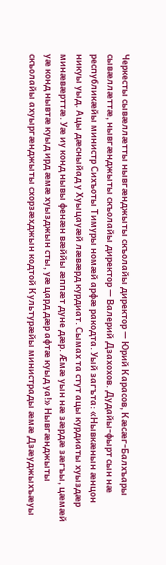Черкесты сывæллæтты нывгæнджыты скъолайы директор — Юрий Карасов, Кæсæг-Балхъары сывæллæттæ, нывгæнджыты скъолайы директор — Валерий Дзахохов. Дудайы-фырт сын нæ республикæйы министр Сихъоты Тимуры номæй арфæ ракодта. Уый загъта: «Нывкæнын æнцон никуы уыд. Ацы дæсныйад у Хуыцауæй лæвæрд курдиат. Сымах та стут ацы курдиаты хуыздæр минæвæрттæ. Уæ иу конд нывы фенæн вæййы æппæт дуне дæр. Æмæ уын нæ зæрдæ зæгъы, цæмæй уæ конд нывтæ куыд ирд æмæ хуызджын сты, уæ цард дæр афтæ куыд уа!» Нывгæнджыты скъолайы ахуыргæнджыты схорзæхджын кодтой Культурæйы министрады æмæ Дзæуджыхъæуы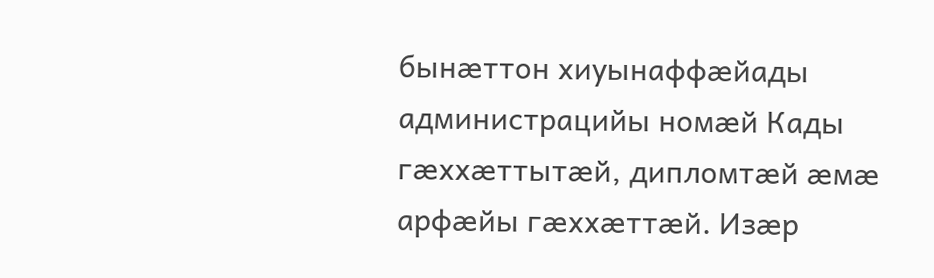бынæттон хиуынаффæйады администрацийы номæй Кады гæххæттытæй, дипломтæй æмæ арфæйы гæххæттæй. Изæр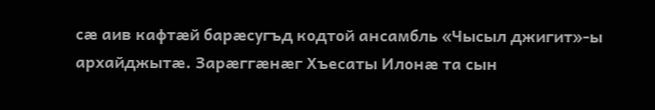сæ аив кафтæй барæсугъд кодтой ансамбль «Чысыл джигит»-ы архайджытæ. Зарæггæнæг Хъесаты Илонæ та сын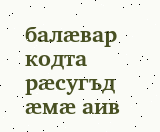балæвар кодта рæсугъд æмæ аив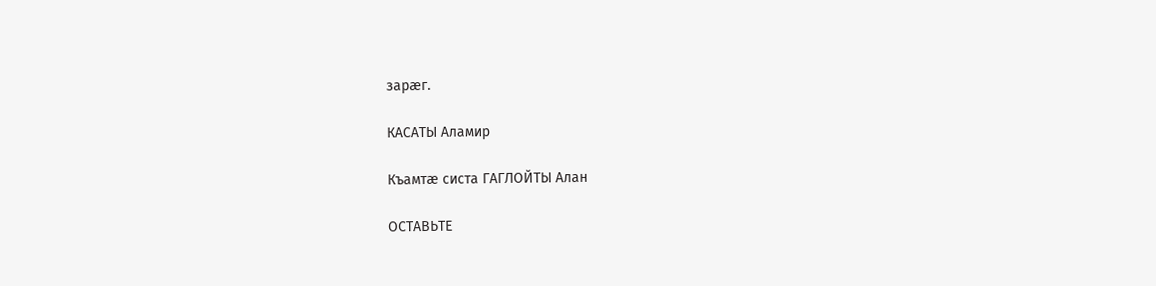зарæг.

КАСАТЫ Аламир

Къамтæ систа ГАГЛОЙТЫ Алан

ОСТАВЬТЕ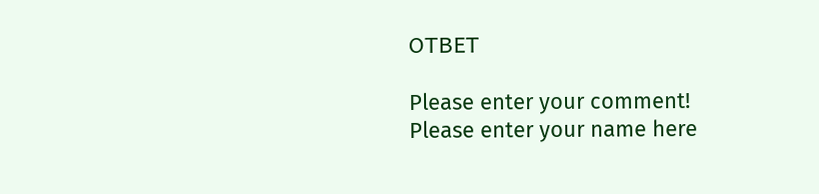ОТВЕТ

Please enter your comment!
Please enter your name here